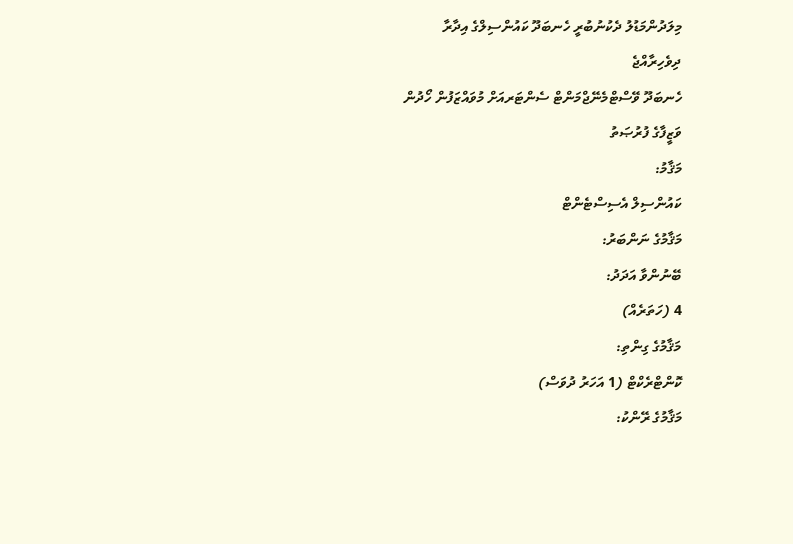މިލަދުންމަޑުލު ދެކުނުބުރީ ހެނބަދޫ ކައުންސިލްގެ އިދާރާ
ދިވެހިރާއްޖެ
ހެނބަދޫ ވޭސްޓްމެނޭޖްމަންޓް ސެންޓަރއަށް މުވައްޒަފުން ހޯދުން
ވަޒީފާގެ ފުރުޞަތު
މަޤާމު:
ކައުންސިލް އެސިސްޓެންޓް
މަޤާމުގެ ނަންބަރު:
ބޭނުންވާ އަދަދު:
4 (ހަތަރެއް)
މަޤާމުގެ ގިންތި:
ކޮންޓްރެކްޓް (1 އަހަރު ދުވަސް)
މަޤާމުގެ ރޭންކު: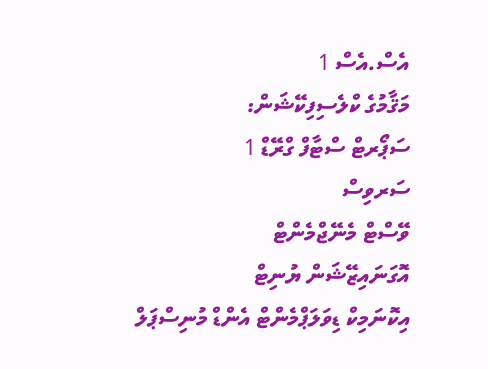އެސް.އެސް 1
މަޤާމުގެ ކްލެސިފިކޭޝަން:
ސަޕޯރޓް ސްޓާފް ގްރޭޑް 1
ސަރވިސް
ވޭސްޓް މެނޭޖްމެންޓް
އޮގަނައިޒޭޝަން ޔުނިޓް
އިކޮނަމިކް ޑިވަލަޕްމެންޓް އެންޑް މުނިސްޕަލް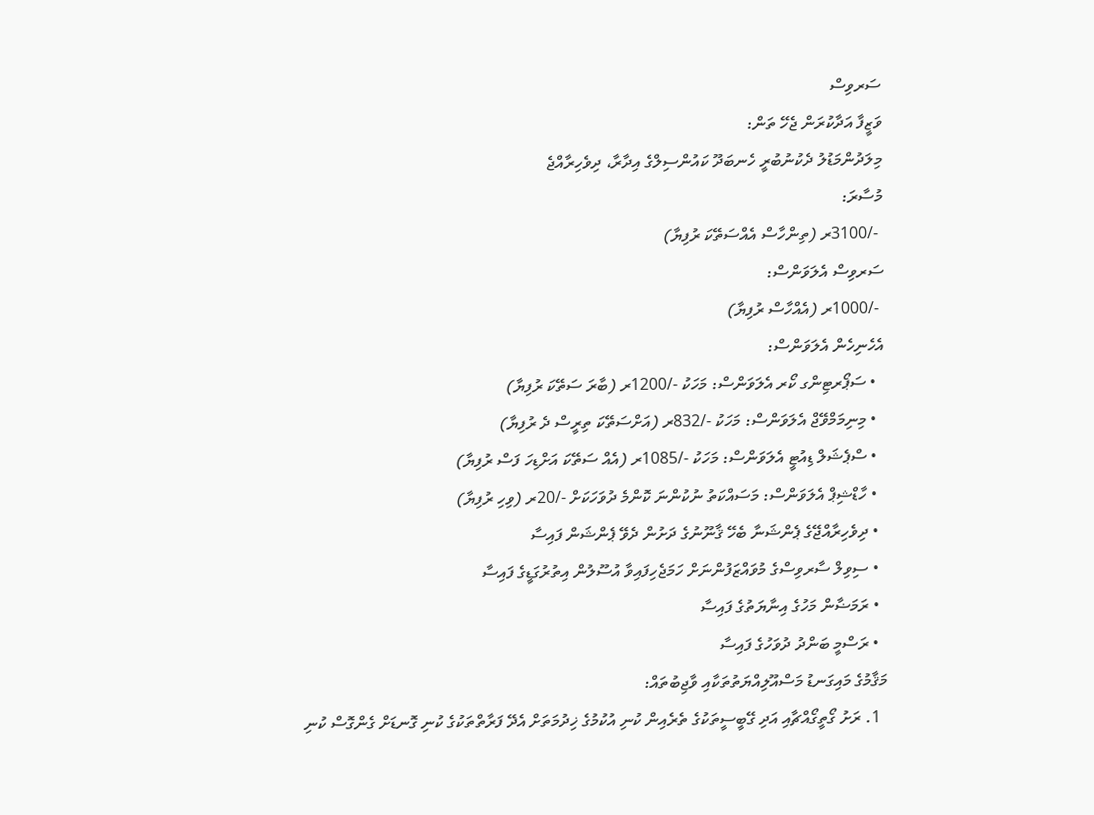ސަރވިސް
ވަޒީފާ އަދާކުރަން ޖެހޭ ތަން:
މިލަދުންމަޑުލު ދެކުނުބުރީ ހެނބަދޫ ކައުންސިލްގެ އިދާރާ، ދިވެހިރާއްޖެ
މުސާރަ:
 -/3100ރ (ތިންހާސް އެއްސަތޭކަ ރުފިޔާ)
ސަރވިސް އެލަވަންސް:
 -/1000ރ (އެއްހާސް ރުފިޔާ)
އެހެނިހެން އެލަވަންސް:
  • ސަޕޯރޓިންގ ކޯރ އެލަވަންސް: މަހަކު -/1200ރ (ބާރަ ސަތޭކަ ރުފިޔާ)
  • މިނިމަމްވޭޖް އެލަވަންސް: މަހަކު -/832ރ (އަށްސަތޭކަ ތިރީސް ދެ ރުފިޔާ)
  • ސްޕެޝަލް ޑިއުޓީ އެލަވަންސް: މަހަކު -/1085ރ (އެއް ސަތޭކަ އަށްޑިހަ ފަސް ރުފިޔާ)
  • ހާޑްޝިޕް އެލަވަންސް: މަސައްކަތު ނުކުންނަ ކޮންމެ ދުވަހަކަށް -/20ރ (ވިހި ރުފިޔާ)
  • ދިވެހިރާއްޖޭގެ ޕެންޝަނާ ބެހޭ ޤާނޫނުގެ ދަށުން ދެވޭ ޕެންޝަން ފައިސާ
  • ސިވިލް ސާރވިސްގެ މުވައްޒަފުންނަށް ހަމަޖެހިފައިވާ އުސޫލުން އިތުރުގަޑީގެ ފައިސާ
  • ރަމަޟާން މަހުގެ އިނާޔަތުގެ ފައިސާ
  • ރަސްމީ ބަންދު ދުވަހުގެ ފައިސާ
މަޤާމުގެ މައިގަނޑު މަސްއޫލިއްޔަތުތަކާއި ވާޖިބުތައް:
  1. ރަށު ގޯތީގޯއްޗާއި އަދި ގޭބީސީތަކުގެ ތެރެއިން ކުނި އުކުމުގެ ޚިދުމަތަށް އެދޭ ފަރާތްތަކުގެ ކުނި ގޮނޑަށް ގެންގޮސް ކުނި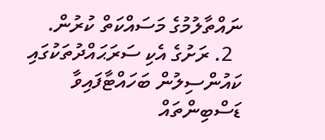ނައްތާލުމުގެ މަސައްކަތް ކުރުން.
  2. ރަށުގެ އެކި ސަރަޙައްދުތަކުގައި ކައުންސިލުން ބަހައްޓާފައިވާ ޑަސްބިންތައް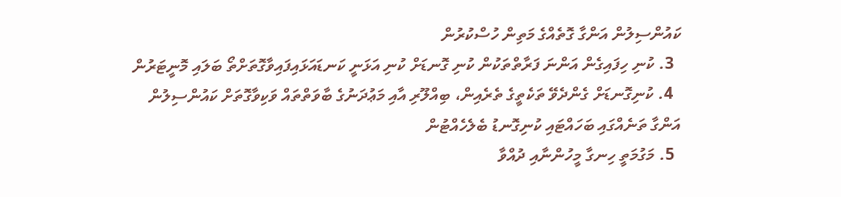ކައުންސިލުން އަންގާ ގޮތެއްގެ މަތިން ހުސްކުރުން
  3. ކުނި ހިފައިގެން އަންނަ ފަރާތްތަކުން ކުނި ގޮނޑަށް ކުނި އަޅަނީ ކަނޑައަޅައިފައިވާގޮތަށްތޯ ބަލައި މޮނީޓަރުން
  4. ކުނިގޮނޑަށް ގެންދެވޭ ތަކެތީގެ ތެރެއިން، ބިއްލޫރި އާއި މަޢުދަނުގެ ބާވަތްތައް ވަކިވާގޮތަށް ކައުންސިލުން އަންގާ ތަނެއްގައި ބަހައްޓައި ކުނިގޮނޑު ބެލެހެއްޓުން
  5. މަގުމަތީ ހިނގާ މީހުންނާއި ދުއްވާ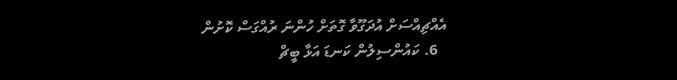އެއްޗިއްސަށް އުދަގޫވާ ގޮތަށް ހުންނަ ރުއްގަސް ކޮށުން
  6. ކައުންސިލުން ކަނޑަ އަޅާ ބީޗް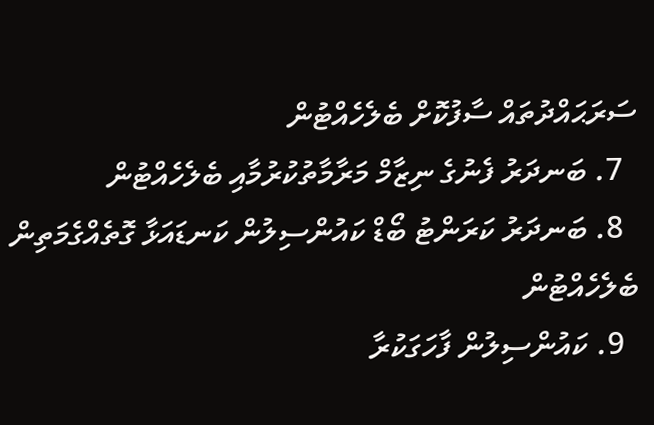ސަރަޙައްދުތައް ސާފުކޮށް ބެލެހެއްޓުން
  7. ބަނދަރު ފެނުގެ ނިޒާމް މަރާމާތުކުރުމާއި ބެލެހެއްޓުން
  8. ބަނދަރު ކަރަންޓު ބޯޑް ކައުންސިލުން ކަނޑައަޅާ ގޮތެއްގެމަތިން ބެލެހެއްޓުން
  9. ކައުންސިލުން ފާހަގަކުރާ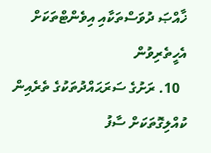ޚާއްޞަ ދުވަސްތަކާއި އިވެންޓްތަކަށް އެހީތެރިވުން
  10. ރަށުގެ ސަރަޙައްދުތަކުގެ ތެރެއިން ކުއްލިގޮތަކަށް ސާފު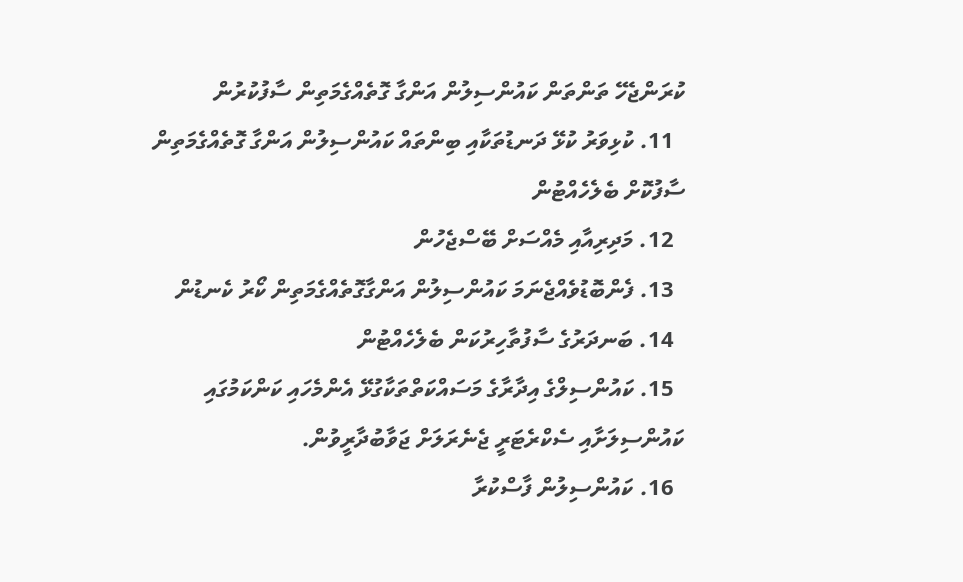ކުރަންޖެހޭ ތަންތަން ކައުންސިލުން އަންގާ ގޮތެއްގެމަތިން ސާފުކުރުން
  11. ކުޅިވަރު ކުޅޭ ދަނޑުތަކާއި ބިންތައް ކައުންސިލުން އަންގާ ގޮތެއްގެމަތިން ސާފުކޮށް ބެލެހެއްޓުން
  12. މަދިރިއާއި މެއްސަށް ބޭސްޖެހުން
  13. ފެންބޮޑުވެއްޖެނަމަ ކައުންސިލުން އަންގާގޮތެއްގެމަތިން ކޯރު ކެނޑުން
  14. ބަނދަރުގެ ސާފުތާހިރުކަން ބެލެހެއްޓުން
  15. ކައުންސިލްގެ އިދާރާގެ މަސައްކަތްތަކާގުޅޭ އެންމެހައި ކަންކަމުގައި ކައުންސިލަށާއި ސެކްރެޓަރީ ޖެނެރަލަށް ޖަވާބުދާރީވުން.
  16. ކައުންސިލުން ފާސްކުރާ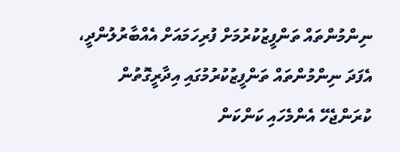ނިންމުންތައް ތަންފީޒުކުރުމަށް ފުރިހަމައަށް އެއްބާރުލުންދީ، އެފަދަ ނިންމުންތައް ތަންފީޒުކުރުމުގައި އިދާރީގޮތުން ކުރަންޖެހޭ އެންމެހައި ކަންކަން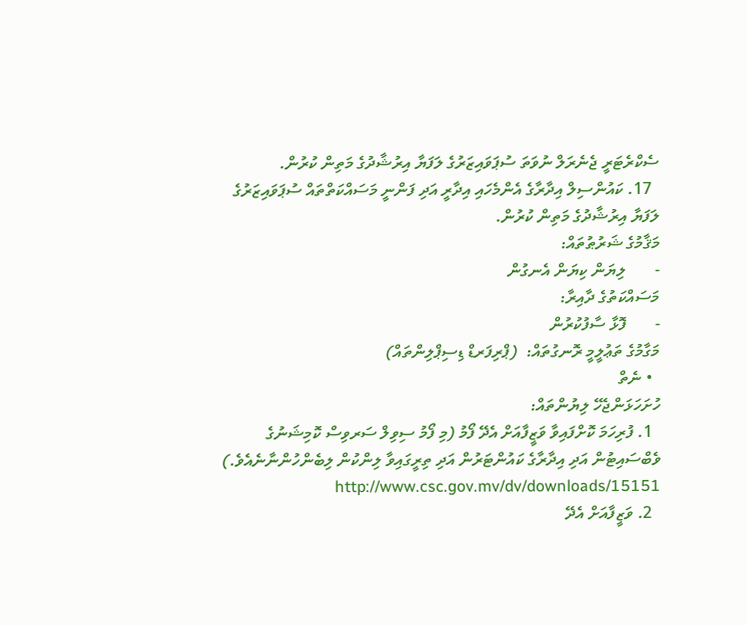ސެކްރެޓަރީ ޖެނެރަލް ނުވަތަ ސުޕަވައިޒަރުގެ ލަފަޔާ އިރުޝާދުގެ މަތިން ކުރުން.
  17. ކައުންސިލް އިދާރާގެ އެންމެހައި އިދާރީ އަދި ފަންނީ މަސައްކަތްތައް ސުޕަވައިޒަރުގެ ލަފަޔާ އިރުޝާދުގެ މަތިން ކުރުން.
މަޤާމުގެ ޝަރުޠުތައް:
-       ލިޔަން ކިޔަން އެނގުން
މަސައްކަތުގެ ދާއިރާ:
-       ފޮޅާ ސާފުކުރުން
މަގާމުގެ ތަޢުލީމީ ރޮނގުތައް:  (ޕްރިފަރޑް ޑިސިޕްލިންތައް)
  • ނެތް
ހުށަހަޅަންޖެހޭ ލިޔުންތައް:
  1. ފުރިހަމަ ކޮށްފައިވާ ވަޒީފާއަށް އެދޭ ފޯމު (މި ފޯމު ސިވިލް ސަރވިސް ކޮމިޝަނުގެ ވެބްސައިޓުން އަދި އިދާރާގެ ކައުންޓަރުން އަދި ތިރީގައިވާ ލިންކުން ލިބެންހުންނާނެއެވެ.) http://www.csc.gov.mv/dv/downloads/15151
  2. ވަޒީފާއަށް އެދޭ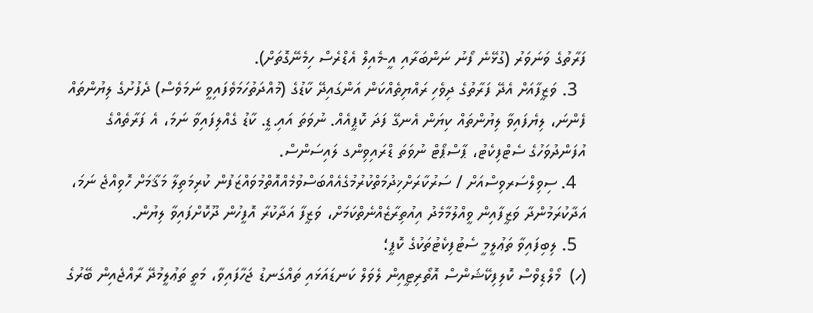ފަރާތުގެ ވަނަވަރު (ގުޅޭނެ ފޯނު ނަންބަރާއި އީ-މެއިލް އެޑްރެސް ހިމެނޭގޮތަށް).
  3. ވަޒީފާއަށް އެދޭ ފަރާތުގެ ދިވެހި ރައްޔިތެއްކަން އަންގައިދޭ ކާޑުގެ (މުއްދަތުހަމަވެފައިވީ ނަމަވެސް) ދެފުށުގެ ލިޔުންތައް ފެންނަ، ލިޔެފައިވާ ލިޔުންތައް ކިޔަން އެނގޭ ފަދަ ކޮޕީއެއް. ނުވަތަ އައި.ޑީ. ކާޑު ގެއްލިފައިވާ ނަމަ، އެ ފަރާތެއްގެ އުފަންދުވަހުގެ ސެޓްފިކެޓު، ޕާސްޕޯޓް ނުވަތަ ޑްރައިވިންގ ލައިސަންސް.
  4. ސިވިލްސަރވިސްއަށް / ސަރުކާރަށްޚިދުމަތްކުރުމުގެއެއްބަސްވުމެއްއޮތްމުވައްޒަފުން ކުރިމަތިލާ މަޤާމަށް ހޮވިއްޖެ ނަމަ، އަދާކުރަމުންދާ ވަޒީފާއިން ވީއްލުމާމެދު އިއުތިރާޒެއްނެތްކަމަށް، ވަޒީފާ އަދާކުރާ އޮފީހުން ދޫކޮށްފައިވާ ލިޔުން.
  5. ލިބިފައިވާ ތަޢުލީމީ ސެޓުފިކެޓުތަކުގެ ކޮޕީ؛
(ހ)  މޯލްޑިވްސް ކޮލިފިކޭޝަންސް އޮތޯރިޓީއިން ލެވަލް ކަނޑައަޅައި ތައްގަނޑު ޖަހާފައިވާ، މަތީ ތަޢުލީމުދޭ ރާއްޖެއިން ބޭރުގެ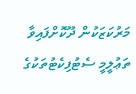މަރުކަޒަކުން ދޫކޮށްފައިވާ ތަޢުލީމީ ސެޓުފިކެޓުތަކުގެ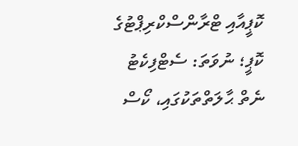ކޮޕީއާއި ޓްރާންސްކްރިޕްޓުގެ ކޮޕީ؛ ނުވަތަ: ސެޓްފިކެޓު ނެތް ޙާލަތްތަކުގައި، ކޯސް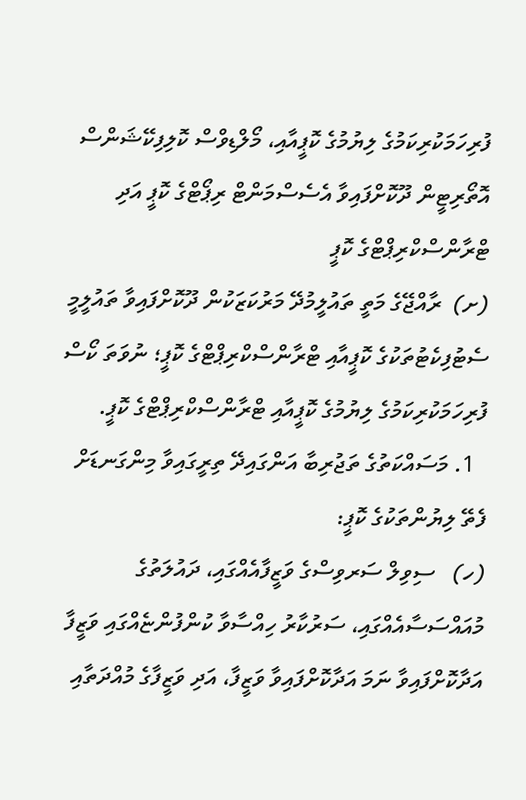ފުރިހަމަކުރިކަމުގެ ލިޔުމުގެ ކޮޕީއާއި، މޯލްޑިވްސް ކޮލިފިކޭޝަންސް އޮތޯރިޓީން ދޫކޮށްފައިވާ އެސެސްމަންޓް ރިޕޯޓްގެ ކޮޕީ އަދި ޓްރާންސްކްރިޕްޓްގެ ކޮޕީ
(ށ)  ރާއްޖޭގެ މަތީ ތައުލީމުދޭ މަރުކަޒަކުން ދޫކޮށްފައިވާ ތައުލީމީ ސެޓުފިކެޓުތަކުގެ ކޮޕީއާއި ޓްރާންސްކްރިޕްޓްގެ ކޮޕީ؛ ނުވަތަ ކޯސް ފުރިހަމަކުރިކަމުގެ ލިޔުމުގެ ކޮޕީއާއި ޓްރާންސްކްރިޕްޓްގެ ކޮޕީ.
  1. މަސައްކަތުގެ ތަޖުރިބާ އަންގައިދޭ ތިރީގައިވާ މިންގަނޑަށް ފެތޭ ލިޔުންތަކުގެ ކޮޕީ:
(ހ)   ސިވިލް ސަރވިސްގެ ވަޒީފާއެއްގައި، ދައުލަތުގެ މުއައްސަސާއެއްގައި، ސަރުކާރު ހިއްސާވާ ކުންފުންޏެއްގައި ވަޒީފާ އަދާކޮށްފައިވާ ނަމަ އަދާކޮށްފައިވާ ވަޒީފާ، އަދި ވަޒީފާގެ މުއްދަތާއި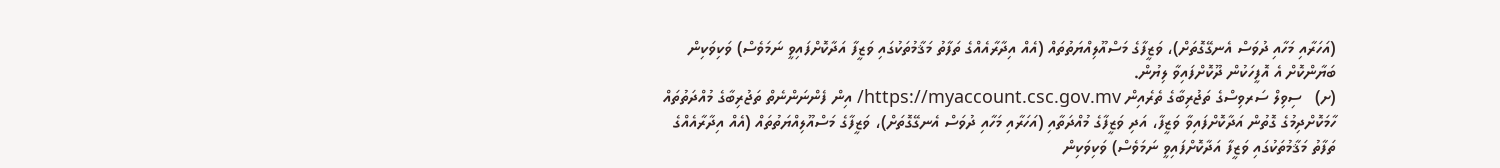(އަހަރާއި މަހާއި ދުވަސް އެނގޭގޮތަށް)، ވަޒީފާގެ މަސްއޫލިއްޔަތުތައް (އެއް އިދާރާއެއްގެ ތަފާތު މަޤާމުތަކުގައި ވަޒީފާ އަދާކޮށްފައިވީ ނަމަވެސް) ވަކިވަކިން ބަޔާންކޮށް އެ އޮފީހަކުން ދޫކޮށްފައިވާ ލިޔުން.
(ށ)   ސިވިލް ސަރވިސްގެ ތަޖުރިބާގެ ތެރެއިން https://myaccount.csc.gov.mv/ އިން ފެންނަންނެތް ތަޖުރިބާގެ މުއްދަތުތައް ހާމަކޮށްދިމުގެ ގޮތުން އަދާކޮށްފައިވާ ވަޒީފާ، އަދި ވަޒީފާގެ މުއްދަތާއި (އަހަރާއި މަހާއި ދުވަސް އެނގޭގޮތަށް)، ވަޒީފާގެ މަސްއޫލިއްޔަތުތައް (އެއް އިދާރާއެއްގެ ތަފާތު މަޤާމުތަކުގައި ވަޒީފާ އަދާކޮށްފައިވީ ނަމަވެސް) ވަކިވަކިން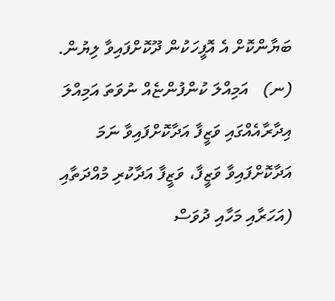ބަޔާންކޮށް އެ އޮފީހަކުން ދޫކޮށްފައިވާ ލިޔުން.
(ނ)   އަމިއްލަ ކުންފުންޏެއް ނުވަތަ އަމިއްލަ އިދާރާއެއްގައި ވަޒީފާ އަދާކޮށްފައިވާ ނަމަ އަދާކޮށްފައިވާ ވަޒީފާ، ވަޒީފާ އަދާކުރި މުއްދަތާއި (އަހަރާއި މަހާއި ދުވަސް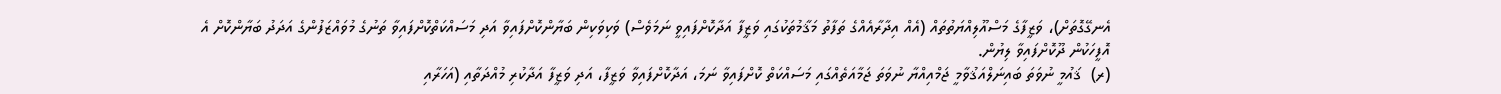އެނގޭގޮތަށް)، ވަޒީފާގެ މަސްއޫލިއްޔަތުތައް (އެއް އިދާރާއެއްގެ ތަފާތު މަޤާމުތަކުގައި ވަޒީފާ އަދާކޮށްފައިވީ ނަމަވެސް) ވަކިވަކިން ބަޔާންކޮށްފައިވާ އަދި މަސައްކަތްކޮށްފައިވާ ތަނުގެ މުވައްޒަފުންގެ އަދަދު ބަޔާންކޮށް އެ އޮފީހަކުން ދޫކޮށްފައިވާ ލިޔުން.
(ރ)  ޤައުމީ ނުވަތަ ބައިނަލްއަޤުވާމީ ޖަމްއިއްޔާ ނުވަތަ ޖަމާއަތެއްގައި މަސައްކަތް ކޮށްފައިވާ ނަމަ، އަދާކޮށްފައިވާ ވަޒީފާ، އަދި ވަޒީފާ އަދާކުރި މުއްދަތާއި (އަހަރާއި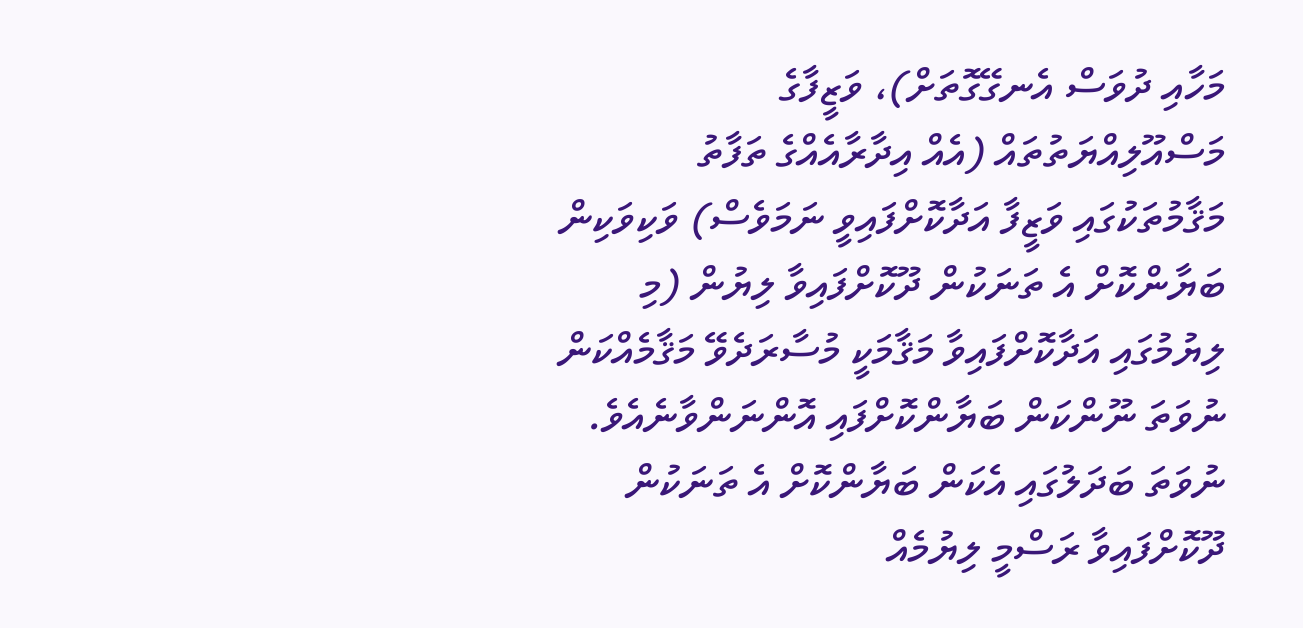މަހާއި ދުވަސް އެނގޭގޮތަށް)، ވަޒީފާގެ މަސްއޫލިއްޔަތުތައް (އެއް އިދާރާއެއްގެ ތަފާތު މަޤާމުތަކުގައި ވަޒީފާ އަދާކޮށްފައިވީ ނަމަވެސް) ވަކިވަކިން ބަޔާންކޮށް އެ ތަނަކުން ދޫކޮށްފައިވާ ލިޔުން (މި ލިޔުމުގައި އަދާކޮށްފައިވާ މަޤާމަކީ މުސާރަދެވޭ މަޤާމެއްކަން ނުވަތަ ނޫންކަން ބަޔާންކޮށްފައި އޮންނަންވާނެއެވެ. ނުވަތަ ބަދަލުގައި އެކަން ބަޔާންކޮށް އެ ތަނަކުން ދޫކޮށްފައިވާ ރަސްމީ ލިޔުމެއް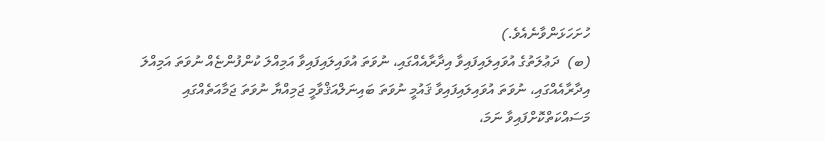ހުށަހަޅަންވާނެއެވެ.)
(ބ)  ދަޢުލަތުގެ އުވައިލައިފައިވާ އިދާރާއެއްގައި، ނުވަތަ އުވައިލައިފައިވާ އަމިއްލަ ކުންފުންޏެއް ނުވަތަ އަމިއްލަ އިދާރާއެއްގައި، ނުވަތަ އުވައިލައިފައިވާ ޤައުމީ ނުވަތަ ބައިނަލްއަޤްވާމީ ޖަމިއްޔާ ނުވަތަ ޖަމާއަތެއްގައި މަސައްކަތްކޮށްފައިވާ ނަމަ،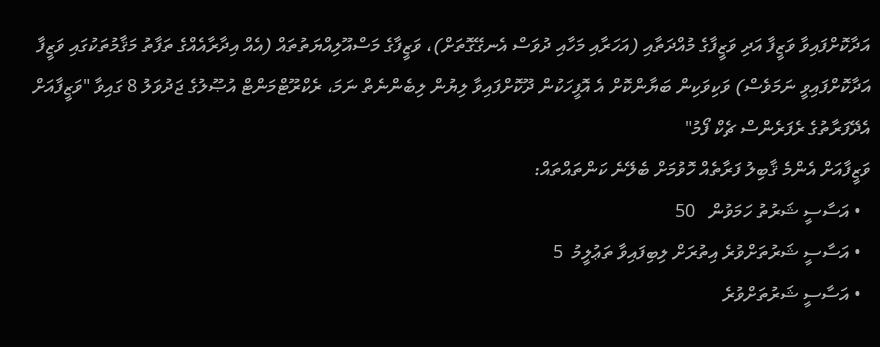އަދާކޮށްފައިވާ ވަޒީފާ އަދި ވަޒީފާގެ މުއްދަތާއި (އަހަރާއި މަހާއި ދުވަސް އެނގޭގޮތަށް)، ވަޒީފާގެ މަސްއޫލިއްޔަތުތައް (އެއް އިދާރާއެއްގެ ތަފާތު މަޤާމުތަކުގައި ވަޒީފާ އަދާކޮށްފައިވީ ނަމަވެސް) ވަކިވަކިން ބަޔާންކޮށް އެ އޮފީހަކުން ދޫކޮށްފައިވާ ލިޔުން ލިބެންނެތް ނަމަ، ރެކްރޫޓްމަންޓް އުޞޫލުގެ ޖަދުވަލު 8 ގައިވާ "ވަޒީފާއަށް އެދޭފަރާތުގެ ރެފަރެންސް ޗެކް ފޯމު"
ވަޒީފާއަށް އެންމެ ޤާބިލު ފަރާތެއް ހޮވުމަށް ބެލޭނެ ކަންތައްތައް:
  • އަސާސީ ޝަރުތު ހަމަވުން   50
  • އަސާސީ ޝަރުތަށްވުރެ އިތުރަށް ލިބިފައިވާ ތަޢުލީމު  5
  • އަސާސީ ޝަރުތަށްވުރެ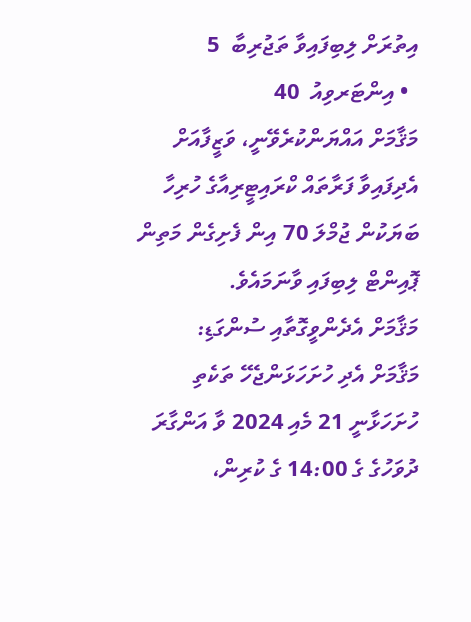އިތުރަށް ލިބިފައިވާ ތަޖުރިބާ  5
  • އިންޓަރވިއު  40
މަޤާމަށް އައްޔަންކުރެވޭނީ، ވަޒީފާއަށް އެދިފައިވާ ފަރާތައް ކްރައިޓީރިއާގެ ހުރިހާ ބަޔަކުން ޖުމްލަ 70 އިން ފެށިގެން މަތިން ޕޮއިންޓް ލިބިފައި ވާނަމައެވެ.
މަޤާމަށް އެދެންވީގޮތާއި ސުންގަޑި:
މަޤާމަށް އެދި ހުށަހަޅަންޖެހޭ ތަކެތި ހުށަހަޅާނީ 21 މެއި 2024 ވާ އަންގާރަ ދުވަހުގެ ގެ 14:00 ގެ ކުރިން،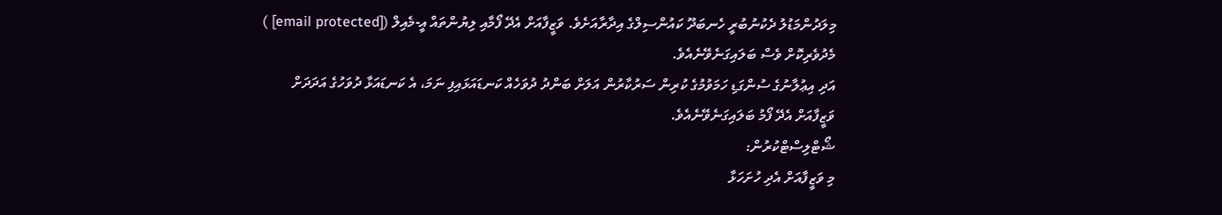މިލަދުންމަޑުލު ދެކުނުބުރީ ހެނބަދޫ ކައުންސިލްގެ އިދާރާއަށެވެ. ވަޒީފާއަށް އެދޭ ފޯމާއި ލިޔުންތައް އީ-މެއިލް ([email protected] ) މެދުވެރިކޮށް ވެސް ބަލައިގަނެވޭނެއެވެ.
އަދި އިޢުލާނުގެ ސުންގަޑި ހަމަވުމުގެ ކުރިން ސަރުކާރުން އަލަށް ބަންދު ދުވަހެއް ކަނޑައަޅައިފި ނަމަ، އެ ކަނޑައަޅާ ދުވަހުގެ އަދަދަށް ވަޒީފާއަށް އެދޭ ފޯމު ބަލައިގަނެވޭނެއެވެ.
ޝޯޓްލިސްޓްކުރުން:
މި ވަޒީފާއަށް އެދި ހުށަހަޅާ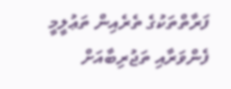ފަރާތްތަކުގެ ތެރެއިން ތަޢުލީމީ ފެންވަރާއި ތަޖުރިބާއަށް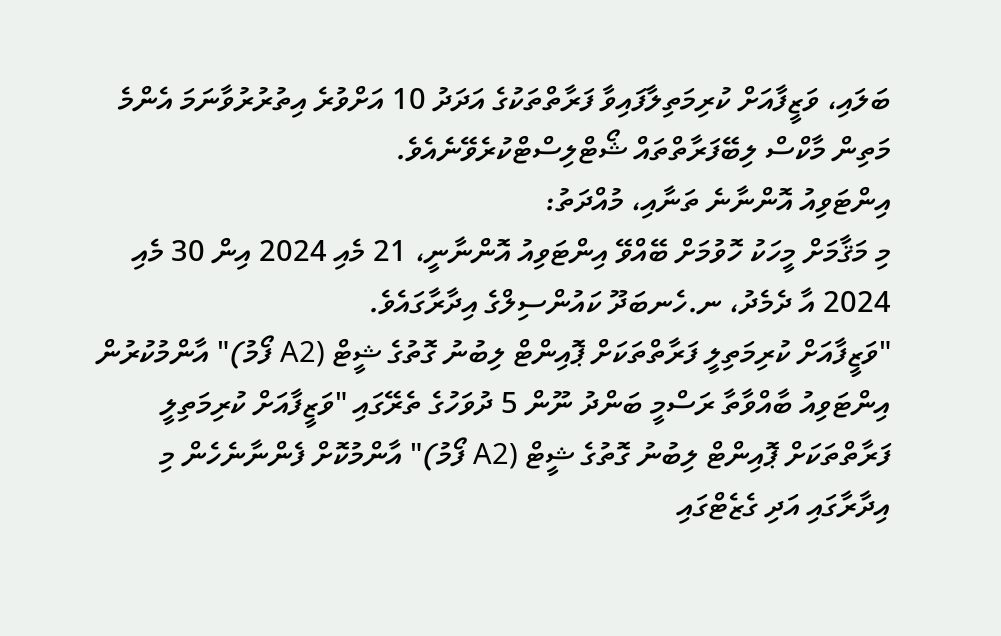ބަލައި، ވަޒީފާއަށް ކުރިމަތިލާފައިވާ ފަރާތްތަކުގެ އަދަދު 10 އަށްވުރެ އިތުރުރުވާނަމަ އެންމެ މަތިން މާކްސް ލިބޭފަރާތްތައް ޝޯޓްލިސްޓްކުރެވޭނެއެވެ.
އިންޓަވިއު އޮންނާނެ ތަނާއި، މުއްދަތު:
މި މަޤާމަށް މީހަކު ހޮވުމަށް ބޭއްވޭ އިންޓަވިއު އޮންނާނީ، 21 މެއި 2024 އިން 30 މެއި 2024 އާ ދެމެދު، ނ.ހެނބަދޫ ކައުންސިލްގެ އިދާރާގައެވެ.
"ވަޒީފާއަށް ކުރިމަތިލީ ފަރާތްތަކަށް ޕޮއިންޓް ލިބުނު ގޮތުގެ ޝީޓް (A2 ފޯމު)" އާންމުކުރުން
އިންޓަވިއު ބާއްވާތާ ރަސްމީ ބަންދު ނޫން 5 ދުވަހުގެ ތެރޭގައި "ވަޒީފާއަށް ކުރިމަތިލީ ފަރާތްތަކަށް ޕޮއިންޓް ލިބުނު ގޮތުގެ ޝީޓް (A2 ފޯމު)" އާންމުކޮށް ފެންނާނެހެން މި އިދާރާގައި އަދި ގެޒެޓްގައި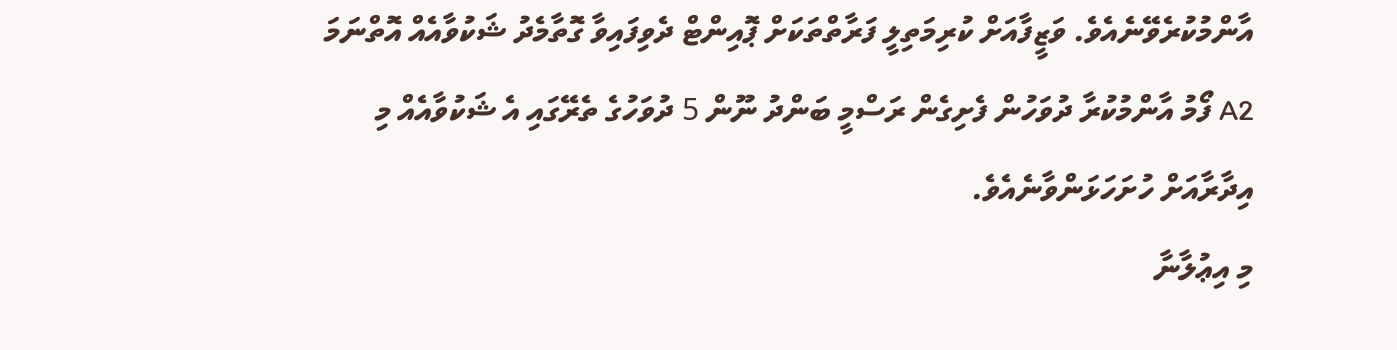އާންމުކުރެވޭނެއެވެ. ވަޒީފާއަށް ކުރިމަތިލީ ފަރާތްތަކަށް ޕޮއިންޓް ދެވިފައިވާ ގޮތާމެދު ޝަކުވާއެއް އޮތްނަމަ A2 ފޯމު އާންމުކުރާ ދުވަހުން ފެށިގެން ރަސްމީ ބަންދު ނޫން 5 ދުވަހުގެ ތެރޭގައި އެ ޝަކުވާއެއް މި އިދާރާއަށް ހުށަހަޅަންވާނެއެވެ.
މި އިޢުލާނާ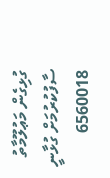ގުޅިގެން މަޢުލޫމާތު ސާފުކުރުމަށް ގުޅާނީ 6560018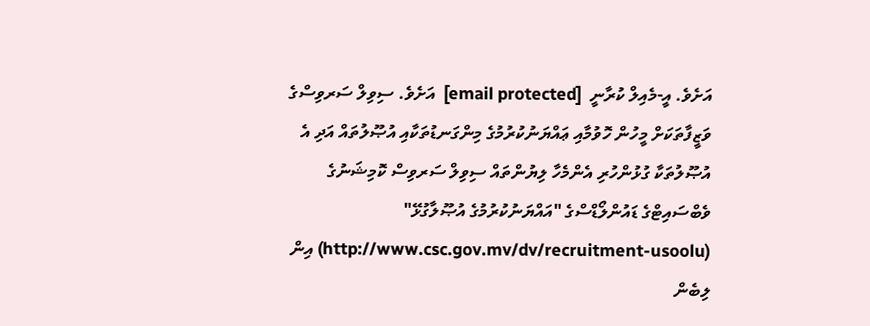އަށެވެ. އީ-މެއިލް ކުރާނީ  [email protected]  އަށެވެ. ސިވިލް ސަރވިސްގެ ވަޒީފާތަކަށް މީހުން ހޮވުމާއި ޢައްޔަނުކުރުމުގެ މިންގަނޑުތަކާއި އުޞޫލުތައް އަދި އެ އުޞޫލުތަކާ ގުޅުންހުރި އެންމެހާ ލިޔުންތައް ސިވިލް ސަރވިސް ކޮމިޝަނުގެ ވެބްސައިޓްގެ ޑައުންލޯޑްސްގެ "އައްޔަނުކުރުމުގެ އުޞޫލާގުޅޭ" (http://www.csc.gov.mv/dv/recruitment-usoolu) އިން ލިބެން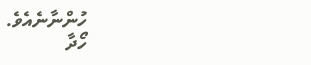ހުންނާނެއެވެ.
ހޯދާ